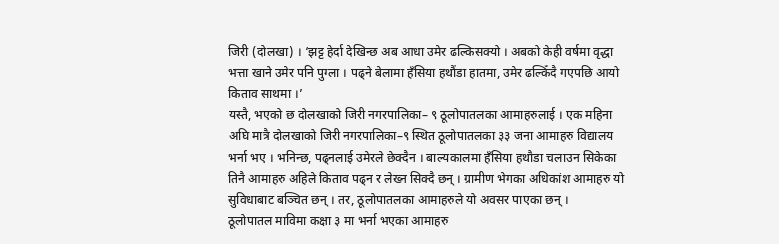जिरी (दोलखा) । ‘झट्ट हेर्दा देखिन्छ अब आधा उमेर ढल्किसक्यो । अबको केही वर्षमा वृद्धा भत्ता खाने उमेर पनि पुग्ला । पढ्ने बेलामा हँसिया हथौंडा हातमा, उमेर ढल्किँदै गएपछि आयो किताव साथमा ।’
यस्तै, भएको छ दोलखाको जिरी नगरपालिका– ९ ठूलोपातलका आमाहरुलाई । एक महिना अघि मात्रै दोलखाको जिरी नगरपालिका–९ स्थित ठूलोपातलका ३३ जना आमाहरु विद्यालय भर्ना भए । भनिन्छ, पढ्नलाई उमेरले छेक्दैन । बाल्यकालमा हँसिया हथौडा चलाउन सिकेका तिनै आमाहरु अहिले किताव पढ्न र लेख्न सिक्दै छन् । ग्रामीण भेगका अधिकांश आमाहरु यो सुविधाबाट बञ्चित छन् । तर, ठूलोपातलका आमाहरुले यो अवसर पाएका छन् ।
ठूलोपातल माविमा कक्षा ३ मा भर्ना भएका आमाहरु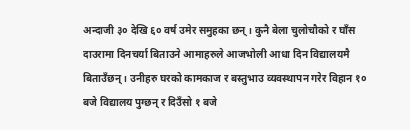अन्दाजी ३० देखि ६० वर्ष उमेर समुहका छन् । कुनै बेला चुलोचौको र घाँस दाउरामा दिनचर्या बिताउने आमाहरुले आजभोली आधा दिन विद्यालयमै बिताउँछन् । उनीहरु घरको कामकाज र बस्तुभाउ व्यवस्थापन गरेर विहान १० बजे विद्यालय पुग्छन् र दिउँसो १ बजे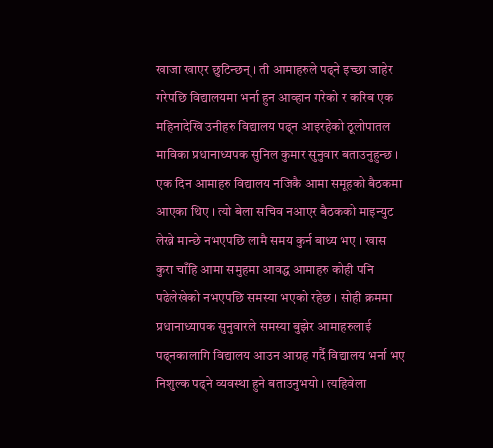खाजा खाएर छुटिन्छन् । ती आमाहरुले पढ्ने इच्छा जाहेर गरेपछि विद्यालयमा भर्ना हुन आव्हान गरेको र करिब एक महिनादेखि उनीहरु विद्यालय पढ्न आइरहेको ठूलोपातल माविका प्रधानाध्यपक सुनिल कुमार सुनुवार बताउनुहुन्छ ।
एक दिन आमाहरु विद्यालय नजिकै आमा समूहको बैठकमा आएका थिए । त्यो बेला सचिव नआएर बैठकको माइन्युट लेख्ने मान्छे नभएपछि लामै समय कुर्न बाध्य भए । खास कुरा चाँहि आमा समुहमा आवद्ध आमाहरु कोही पनि पढेलेखेको नभएपछि समस्या भएको रहेछ । सोही क्रममा प्रधानाध्यापक सुनुवारले समस्या बुझेर आमाहरुलाई पढ्नकालागि विद्यालय आउन आग्रह गर्दै विद्यालय भर्ना भए निशुल्क पढ्ने व्यवस्था हुने बताउनुभयो । त्यहिवेला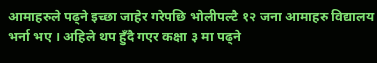आमाहरुले पढ्ने इच्छा जाहेर गरेपछि भोलीपल्टै १२ जना आमाहरु विद्यालय भर्ना भए । अहिले थप हुँदै गएर कक्षा ३ मा पढ्ने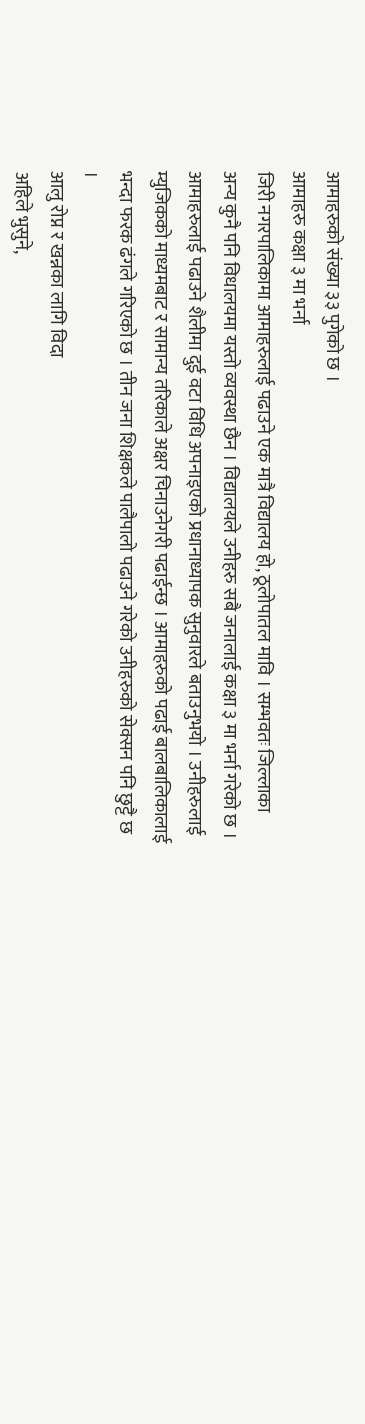आमाहरुको संख्या ३३ पुगेको छ ।
आमाहरु कक्षा ३ मा भर्ना
जिरी नगरपालिकामा आमाहरुलाई पढाउने एक मात्रै विद्यालय हो, ठूलोपातल मावि । सम्भवतः जिल्लाका अन्य कुनै पनि विधालयमा यस्तो व्यवस्था छैन । विद्यालयले उनीहरु सबै जनालाई कक्षा ३ मा भर्ना गरेको छ । आमाहरुलाई पढाउने शैलीमा दुई वटा विधि अपनाइएको प्रधानाध्यापक सुनुवारले बताउनुभयो । उनीहरुलाई म्युजिकको माध्यमबाट र सामान्य तरिकाले अक्षर चिनाउनेगरी पढाईन्छ । आमाहरुको पढाई बालबालिकालाई भन्दा फरक ढंगले गरिएको छ । तीन जना शिक्षकले पालैपालो पढाउने गरेको उनीहरुको सेक्सन पनि छुट्टै छ ।
आलु रोप्न र खन्नका लागि विदा
अहिले भुसुने,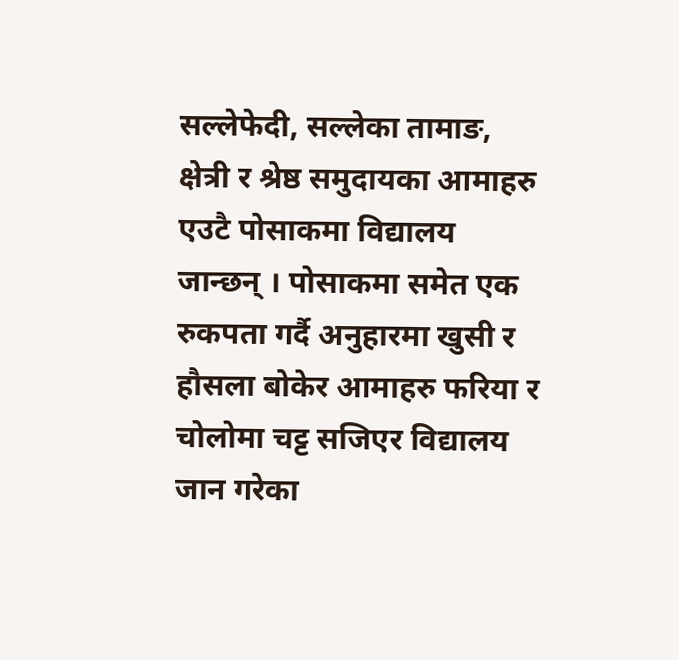सल्लेफेदी, सल्लेका तामाङ, क्षेत्री र श्रेष्ठ समुदायका आमाहरु एउटै पोसाकमा विद्यालय जान्छन् । पोसाकमा समेत एक रुकपता गर्दै अनुहारमा खुसी र हौसला बोकेर आमाहरु फरिया र चोलोमा चट्ट सजिएर विद्यालय जान गरेका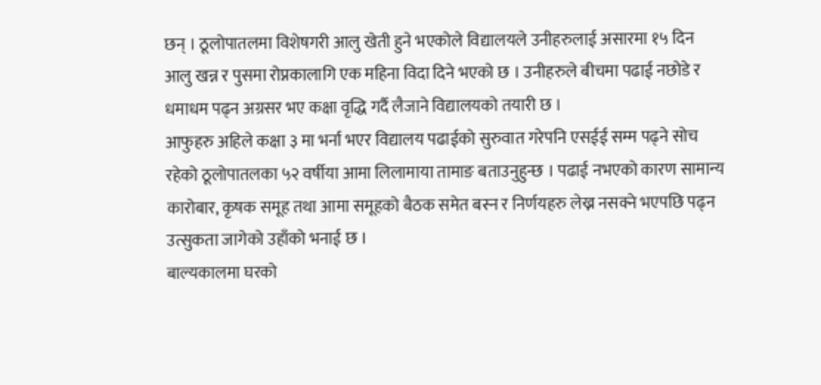छन् । ठूलोपातलमा विशेषगरी आलु खेती हुने भएकोले विद्यालयले उनीहरुलाई असारमा १५ दिन आलु खन्न र पुसमा रोप्नकालागि एक महिना विदा दिने भएको छ । उनीहरुले बीचमा पढाई नछोडे र धमाधम पढ्न अग्रसर भए कक्षा वृद्धि गर्दै लैजाने विद्यालयको तयारी छ ।
आफुहरु अहिले कक्षा ३ मा भर्ना भएर विद्यालय पढाईको सुरुवात गरेपनि एसईई सम्म पढ्ने सोच रहेको ठूलोपातलका ५२ वर्षीया आमा लिलामाया तामाङ बताउनुहुन्छ । पढाई नभएको कारण सामान्य कारोबार, कृषक समूह तथा आमा समूहको बैठक समेत बस्न र निर्णयहरु लेख्न नसक्ने भएपछि पढ्न उत्सुकता जागेको उहाँको भनाई छ ।
बाल्यकालमा घरको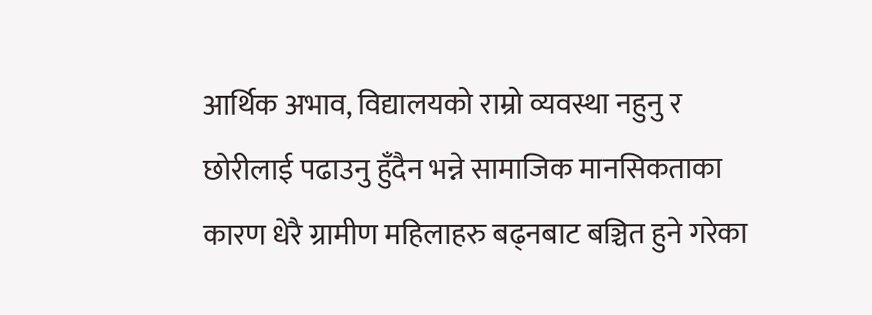आर्थिक अभाव, विद्यालयको राम्रो व्यवस्था नहुनु र छोरीलाई पढाउनु हुँदैन भन्ने सामाजिक मानसिकताका कारण धेरै ग्रामीण महिलाहरु बढ्नबाट बञ्चित हुने गरेका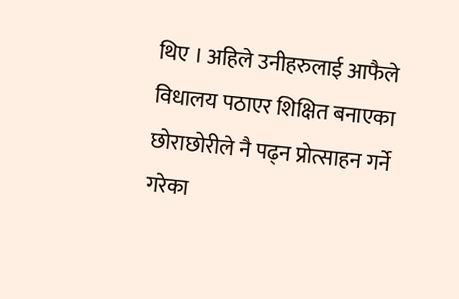थिए । अहिले उनीहरुलाई आफैले विधालय पठाएर शिक्षित बनाएका छोराछोरीले नै पढ्न प्रोत्साहन गर्ने गरेका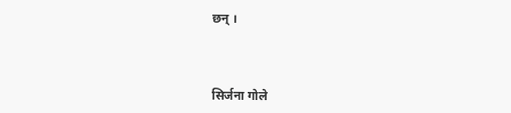छन् ।



सिर्जना गोले